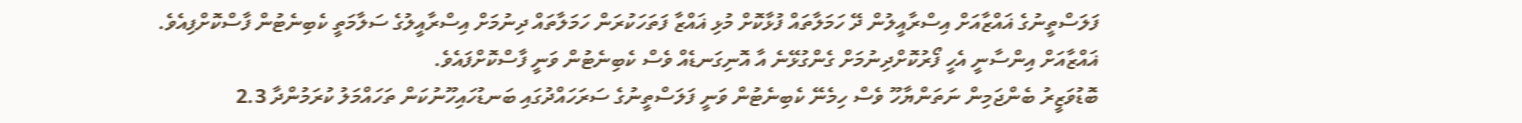ފަލަސްތީނުގެ ޣައްޒާއަށް އިސްރާއީލުން ދޭ ހަމަލާތައް ފުޅާކޮށް މުޅި ޣައްޒާ ފަތަހަކުރަން ހަމަލާތައް ދިނުމަށް އިސްރާއީލުގެ ސަލާމަތީ ކެބިނެޓުން ފާސްކޮށްފިއެވެ.
ޣައްޒާއަށް އިންސާނީ އެހީ ފޯރުކޮށްދިނުމަށް ގެންގުޅޭނެ އާ އޮނިގަނޑެއް ވެސް ކެބިނެޓުން ވަނީ ފާސްކޮށްފައެވެ.
ބޮޑުވަޒީރު ބެންޖަމިން ނަތަންޔާހޫ ވެސް ހިމެނޭ ކެބިނެޓުން ވަނީ ފަލަސްތީނުގެ ސަރަހައްދުގައި ބަނޑުހައިހޫނުކަން ތަހައްމަލު ކުރަމުންދާ 2.3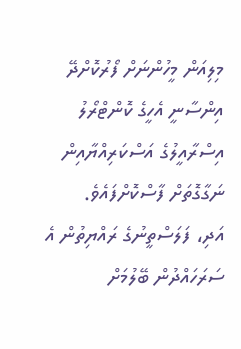މިލިއަން މީހުންނަށް ފޯރުކޮށްދޭ އިންސާނީ އެހީގެ ކޮންޓްރޯލު އިސްރާއީލުގެ އަސްކަރިއްޔާއިން ނަގާގޮތަށް ފާސްކޮށްފައެވެ.
އަދި، ފަލަސްތީނުގެ ރައްޔިތުން އެ ސަރަހައްދުން ބޭލުމަށް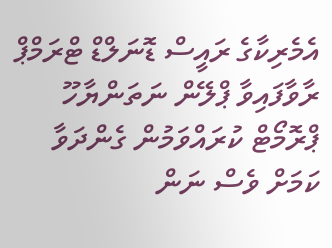އެމެރިކާގެ ރައީސް ޑޮނަލްޑް ޓްރަމްޕް ރާވާފައިވާ ޕްލޭން ނަތަންޔާހޫ ޕްރޮމޯޓް ކުރައްވަމުން ގެންދަވާ ކަމަށް ވެސް ނަން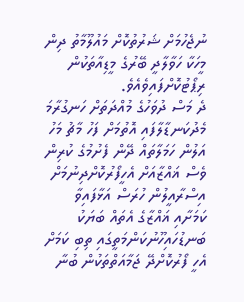ނުޖެހުމަށް ޝަރުތުކޮށް މައުލޫމާތު ދިން މީހަކާ ހަވާލާދީ ބޭރުގެ މީޑިއާތަކުން ރިޕޯޓުކޮށްފައިވެއެވެ.
ދެ މަސް ދުވަހުގެ މުއްދަތަށް ހަނގުރާމަ މެދުކަނޑާލާފައި އޮތުމަށް ފަހު މާޗު މަހު އަލުން ހަމަލާތައް ދޭން ފެށުމުގެ ކުރިން ވެސް ޣައްޒާއަށް އެހީފޯރުކޮށްދިނުމަށް އިސްރާއީލުން ހުރަސް އަޅާފައިވާ ކަމަށާއި ޣައްޒާގެ އެތައް ބަޔަކު ބަނޑުހައިހޫނުކަންމަތީގައި ތިބި ކަމަށް އެހީ ފޯރުކޮށްދޭ ޖަމާއަތްތަކުން ބުނާ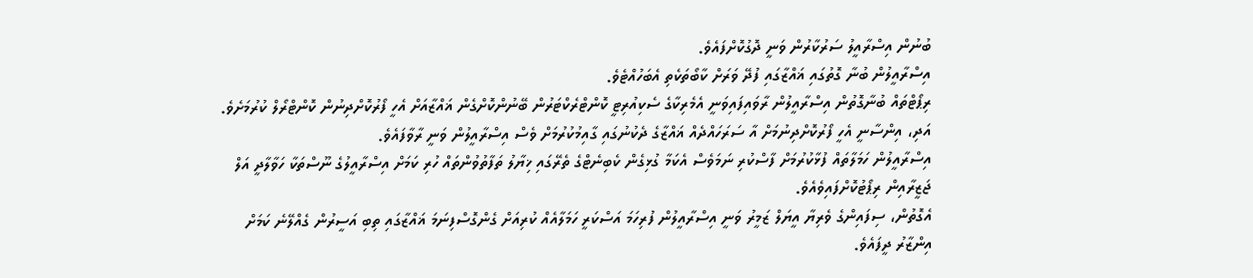ބުނުން އިސްރާއީލު ސަރުކާރުން ވަނީ ދޮގުކޮށްފައެވެ.
އިސްރާއީލުން ބުނާ ގޮތުގައި ޣައްޒާގައި ފުދޭ ވަރަށް ކާބޯތަކެތި އެބަހުއްޓެވެ.
ރިޕޯޓްތައް ބުނާގޮތުން އިސްރާއީލުން ރާވައިފައިވަނީ އެމެރިކާގެ ސެކިއުރިޓީ ކޮންޓްރެކްޓަރުން ބޭނުންކޮށްގެން ޣައްޒާއަށް އެހީ ފޯރުކޮށްދިނުން ކޮންޓްރޯލް ކުރުމަށެވެ. އަދި، އިންސާނީ އެހީ ފޯރުކޮށްދިނުމަށް އާ ސަރަހައްދެއް ޣައްޒާގެ ދެކުނުގައި ގާއިމުކުރުމަށް ވެސް އިސްރާއީލުން ވަނީ ރާވާފައެވެ.
އިސްރާއީލުން ހަމަލާތައް ފުޅާކުރުމަށް ފާސްކުރި ނަމަވެސް އެކަމާ ގުޅިގެން ކެބިނެޓްގެ ތެރޭގައި ޚިޔާލު ތަފާތުވުންތައް ހުރި ކަމަށް އިސްރާއީލުގެ ނޫސްތަކާ ހަވާލާދީ އަލް ޖަޒީރާއިން ރިޕޯޓުކޮށްފައިވެއެވެ.
އެގޮތުން، ސިފައިންގެ ވެރިޔާ އީޔަލް ޒަމީރު ވަނީ އިސްރާއީލުން ފުރިހަމަ އަސްކަރީ ހަމަލާއެއް ކުރިއަށް ގެންގޮސްފިނަމަ ޣައްޒާގައި ތިބި އަސީރުން ގެއްލޭނެ ކަމަށް އިންޒާރު ދީފައެވެ.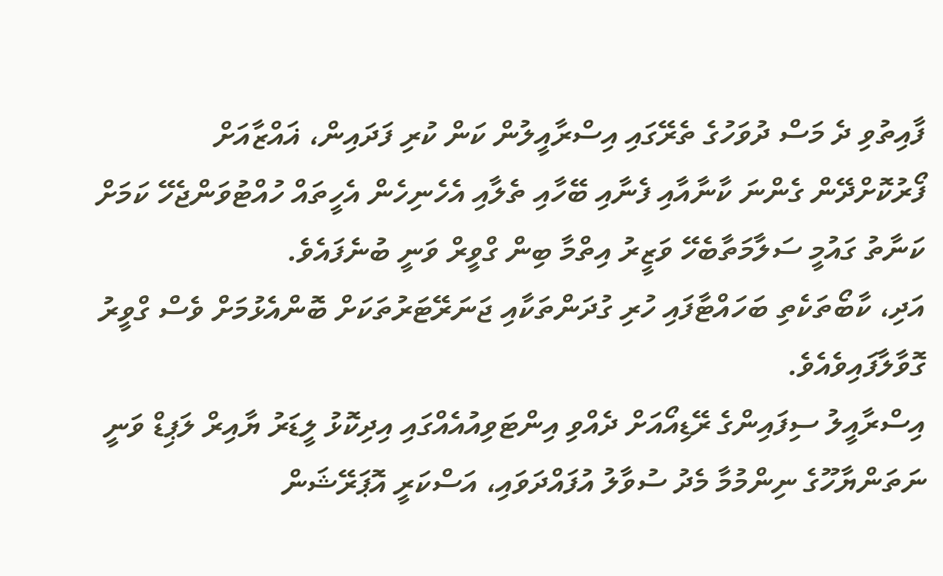ފާއިތުވި ދެ މަސް ދުވަހުގެ ތެރޭގައި އިސްރާއީލުން ކަން ކުރި ފަދައިން، ޣައްޒާއަށް ފޯރުކޮށްދޭން ގެންނަ ކާނާއާއި ފެނާއި ބޭހާއި ތެލާއި އެހެނިހެން އެހީތައް ހުއްޓުވަންޖެހޭ ކަމަށް ކަނާތު ގައުމީ ސަލާމަތާބެހޭ ވަޒީރު އިތްމާ ބިން ގްވީރް ވަނީ ބުނެފައެވެ.
އަދި، ކާބޯތަކެތި ބަހައްޓާފައި ހުރި ގުދަންތަކާއި ޖަނަރޭޓަރުތަކަށް ބޮންއެޅުމަށް ވެސް ގްވީރު ގޮވާލާފައިވެއެވެ.
އިސްރާއީލު ސިފައިންގެ ރޭޑިއޯއަށް ދެއްވި އިންޓަވިއުއެއްގައި އިދިކޮޅު ލީޑަރު ޔާއިރް ލަޕިޑް ވަނީ ނަތަންޔާހޫގެ ނިންމުމާ މެދު ސުވާލު އުފައްދަވައި، އަސްކަރީ އޮޕަރޭޝަން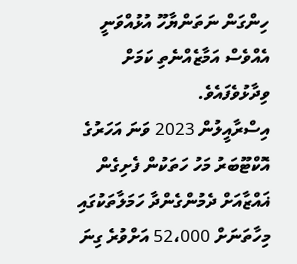ހިންގަން ނަތަންޔާހޫ އުޅުއްވަނީ އެއްވެސް އަމާޒެއްނެތި ކަމަށް ވިދާޅުވެފައެވެ.
އިސްރާއީލުން 2023 ވަނަ އަހަރުގެ އޮކްޓޫބަރު މަހު ހަތަކުން ފެށިގެން ޣައްޒާއަށް ދެމުންގެންދާ ހަމަލާތަކުގައި މިހާތަނަށް 52،000 އަށްވުރެ ގިނަ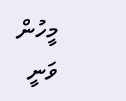މީހުން ވަނީ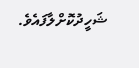ޝަހީދުކޮށްލާފައެވެ.